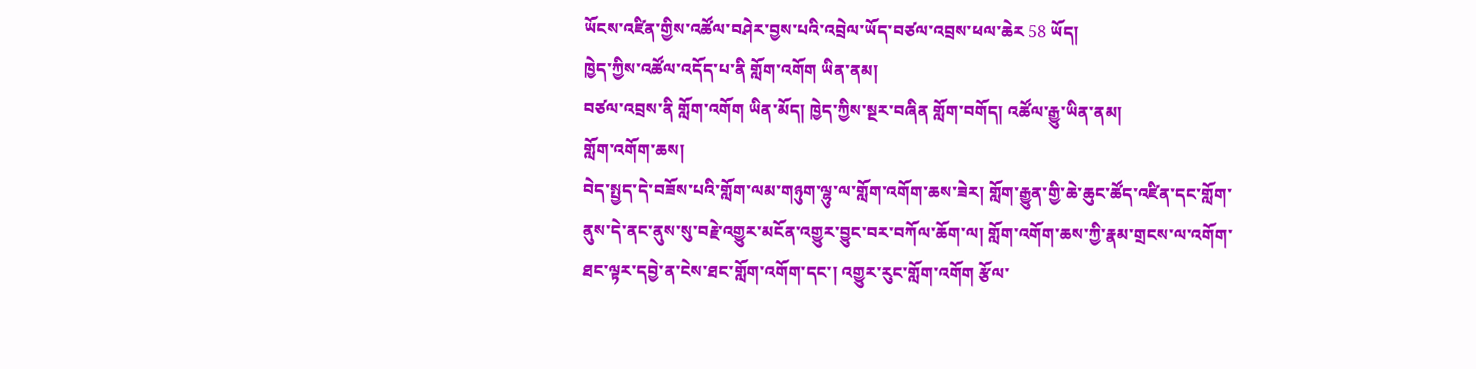ཡོངས་འཛིན་གྱིས་འཚོལ་བཤེར་བྱས་པའི་འབྲེལ་ཡོད་བཙལ་འབྲས་ཕལ་ཆེར 58 ཡོད།
ཁྱེད་ཀྱིས་འཚོལ་འདོད་པ་ནི གློག་འགོག ཡིན་ནམ།
བཙལ་འབྲས་ནི གློག་འགོག ཡིན་མོད། ཁྱེད་ཀྱིས་སྔར་བཞིན གློག་བགོད། འཚོལ་རྒྱུ་ཡིན་ནམ།
གློག་འགོག་ཆས།
བེད་སྤྱད་དེ་བཟོས་པའི་གློག་ལམ་གཉུག་ལྷུ་ལ་གློག་འགོག་ཆས་ཟེར། གློག་རྒྱུན་གྱི་ཆེ་ཆུང་ཚོད་འཛིན་དང་གློག་ནུས་དེ་ནང་ནུས་སུ་བརྗེ་འགྱུར་མངོན་འགྱུར་བྱུང་བར་བཀོལ་ཆོག་ལ། གློག་འགོག་ཆས་ཀྱི་རྣམ་གྲངས་ལ་འགོག་ཐང་ལྟར་དབྱེ་ན་ངེས་ཐང་གློག་འགོག་དང་། འགྱུར་རུང་གློག་འགོག རྩོལ་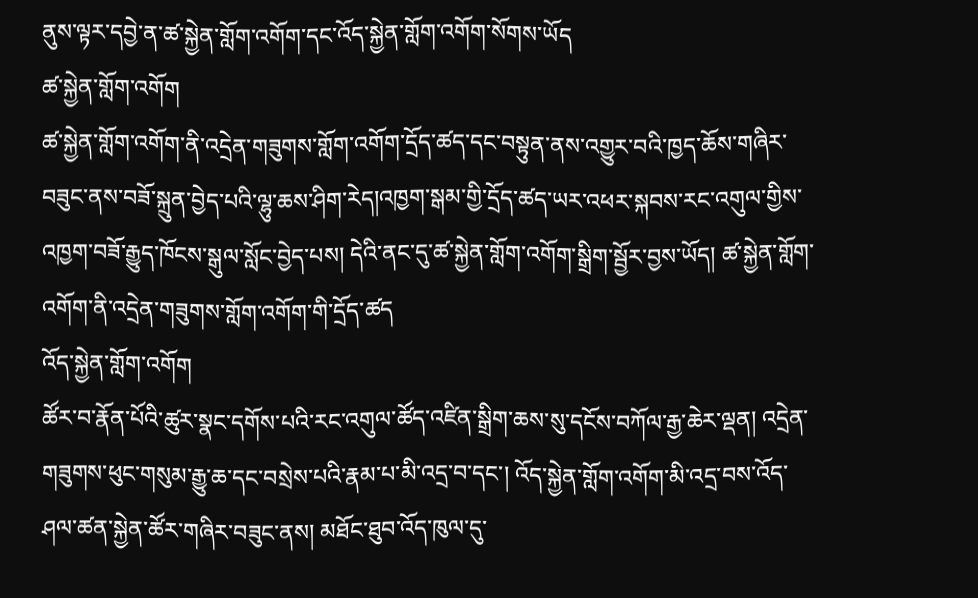ནུས་ལྟར་དབྱེ་ན་ཚ་སྐྱེན་གློག་འགོག་དང་འོད་སྐྱེན་གློག་འགོག་སོགས་ཡོད
ཚ་སྐྱེན་གློག་འགོག
ཚ་སྐྱེན་གློག་འགོག་ནི་འདྲེན་གཟུགས་གློག་འགོག་དྲོད་ཚད་དང་བསྟུན་ནས་འགྱུར་བའི་ཁྱད་ཆོས་གཞིར་བཟུང་ནས་བཟོ་སྐྲུན་བྱེད་པའི་ལྷུ་ཆས་ཤིག་རེད།འཁྱག་སྒམ་གྱི་དྲོད་ཚད་ཡར་འཕར་སྐབས་རང་འགུལ་གྱིས་འཁྱག་བཟོ་རྒྱུད་ཁོངས་སྒུལ་སློང་བྱེད་པས། དེའི་ནང་དུ་ཚ་སྐྱེན་གློག་འགོག་སྒྲིག་སྦྱོར་བྱས་ཡོད། ཚ་སྐྱེན་གློག་འགོག་ནི་འདྲེན་གཟུགས་གློག་འགོག་གི་དྲོད་ཚད
འོད་སྐྱེན་གློག་འགོག
ཚོར་བ་རྣོན་པོའི་ཚུར་སྣང་དགོས་པའི་རང་འགུལ་ཚོད་འཛིན་སྒྲིག་ཆས་སུ་དངོས་བཀོལ་རྒྱ་ཆེར་ལྡན། འདྲེན་གཟུགས་ཕུང་གསུམ་རྒྱུ་ཆ་དང་བསྲེས་པའི་རྣམ་པ་མི་འདྲ་བ་དང་། འོད་སྐྱེན་གློག་འགོག་མི་འདྲ་བས་འོད་ཤལ་ཚན་སྐྱེན་ཚོར་གཞིར་བཟུང་ནས། མཐོང་ཐུབ་འོད་ཁུལ་དུ་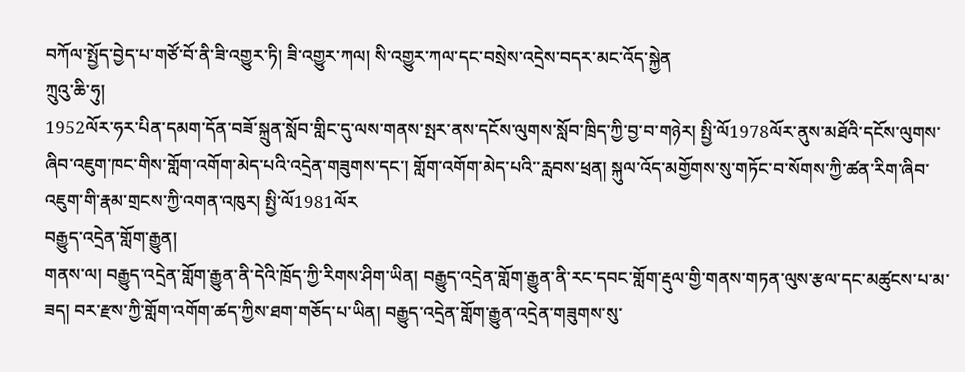བཀོལ་སྤྱོད་བྱེད་པ་གཙོ་བོ་ནི་ཟི་འགྱུར་ཏི། ཟི་འགྱུར་ཀལ། སི་འགྱུར་ཀལ་དང་བསྲེས་འདྲེས་བདར་མང་འོད་སྐྱེན
ཀྲུའུ་ཆི་ཧུ།
1952ལོར་ཧར་པིན་དམག་དོན་བཟོ་སྐྲུན་སློབ་གླིང་དུ་ལས་གནས་སྤར་ནས་དངོས་ལུགས་སློབ་ཁྲིད་ཀྱི་བྱ་བ་གཉེར། སྤྱི་ལོ1978ལོར་ནུས་མཐོའི་དངོས་ལུགས་ཞིབ་འཇུག་ཁང་གིས་གློག་འགོག་མེད་པའི་འདྲེན་གཟུགས་དང་། གློག་འགོག་མེད་པའི་་རླབས་ཕྲན། སྐུལ་འོད་མགྱོགས་སུ་གཏོང་བ་སོགས་ཀྱི་ཚན་རིག་ཞིབ་འཇུག་གི་རྣམ་གྲངས་ཀྱི་འགན་འཁུར། སྤྱི་ལོ1981ལོར
བརྒྱུད་འདྲེན་གློག་རྒྱུན།
གནས་ལ། བརྒྱུད་འདྲེན་གློག་རྒྱུན་ནི་དེའི་ཁྲོད་ཀྱི་རིགས་ཤིག་ཡིན། བརྒྱུད་འདྲེན་གློག་རྒྱུན་ནི་རང་དབང་གློག་རྡུལ་གྱི་གནས་གཏན་ལུས་རྩལ་དང་མཚུངས་པ་མ་ཟད། བར་རྫས་ཀྱི་གློག་འགོག་ཚད་ཀྱིས་ཐག་གཅོད་པ་ཡིན། བརྒྱུད་འདྲེན་གློག་རྒྱུན་འདྲེན་གཟུགས་སུ་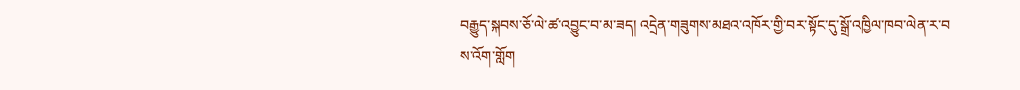བརྒྱུད་སྐབས་ཅོ་ལེ་ཚ་འབྱུང་བ་མ་ཟད། འདྲེན་གཟུགས་མཐའ་འཁོར་གྱི་བར་སྟོང་དུ་སྒྲོ་འཁྱིལ་ཁབ་ལེན་ར་བ
ས་འོག་གློག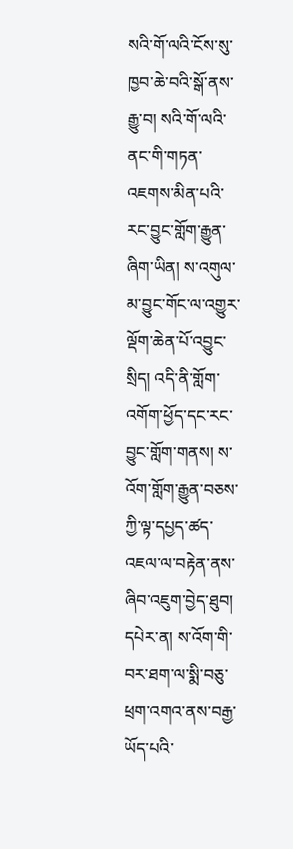སའི་གོ་ལའི་ངོས་སུ་ཁྱབ་ཆེ་བའི་སྒོ་ནས་རྒྱུ་བ། སའི་གོ་ལའི་ནང་གི་གཏན་འཇགས་མིན་པའི་རང་བྱུང་གློག་རྒྱུན་ཞིག་ཡིན། ས་འགུལ་མ་བྱུང་གོང་ལ་འགྱུར་ལྡོག་ཆེན་པོ་འབྱུང་སྲིད། འདི་ནི་གློག་འགོག་ཕྱོད་དང་རང་བྱུང་གློག་གནས། ས་འོག་གློག་རྒྱུན་བཅས་ཀྱི་ལྟ་དཔྱད་ཚད་འཇལ་ལ་བརྟེན་ནས་ཞིབ་འཇུག་བྱེད་ཐུབ། དཔེར་ན། ས་འོག་གི་བར་ཐག་ལ་སྨི་བཅུ་ཕྲག་འགའ་ནས་བརྒྱ་ཡོད་པའི་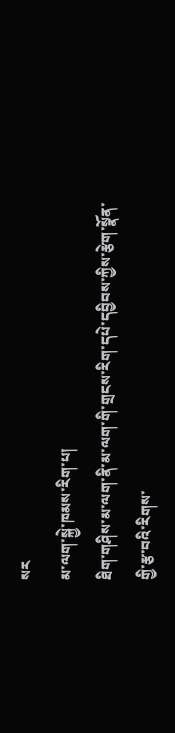སར
མ་ལག་སྐྱེ་ཁམས་རིག་པ།
ཐིག་གཤིས་མ་ལག་ནི་མ་ལག་གི་གྲངས་རིག་དཔེ་དབྱིབས་ཀྱིས་རྩེག་སྣོན་གྱི་རྩ་བའི་རིགས་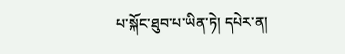པ་སྐོང་ཐུབ་པ་ཡིན་ཏེ། དཔེར་ན།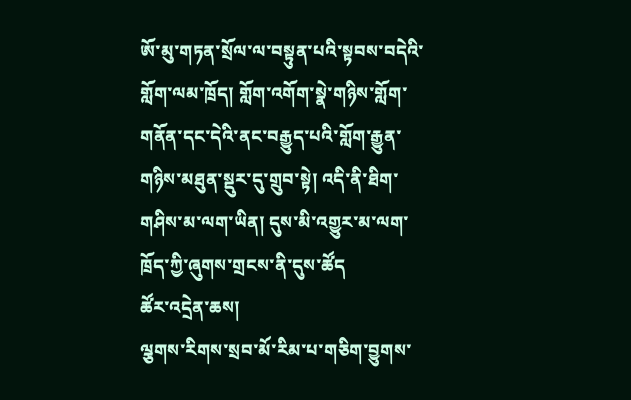ཨོ་མུ་གཏན་སྲོལ་ལ་བསྟུན་པའི་སྟབས་བདེའི་གློག་ལམ་ཁྲོད། གློག་འགོག་སྣེ་གཉིས་གློག་གནོན་དང་དེའི་ནང་བརྒྱུད་པའི་གློག་རྒྱུན་གཉིས་མཐུན་སྡུར་དུ་གྲུབ་སྟེ། འདི་ནི་ཐིག་གཤིས་མ་ལག་ཡིན། དུས་མི་འགྱུར་མ་ལག་ཁྲོད་ཀྱི་ཞུགས་གྲངས་ནི་དུས་ཚོད
ཚོར་འདྲེན་ཆས།
ལྕགས་རིགས་སྲབ་མོ་རིམ་པ་གཅིག་བྱུགས་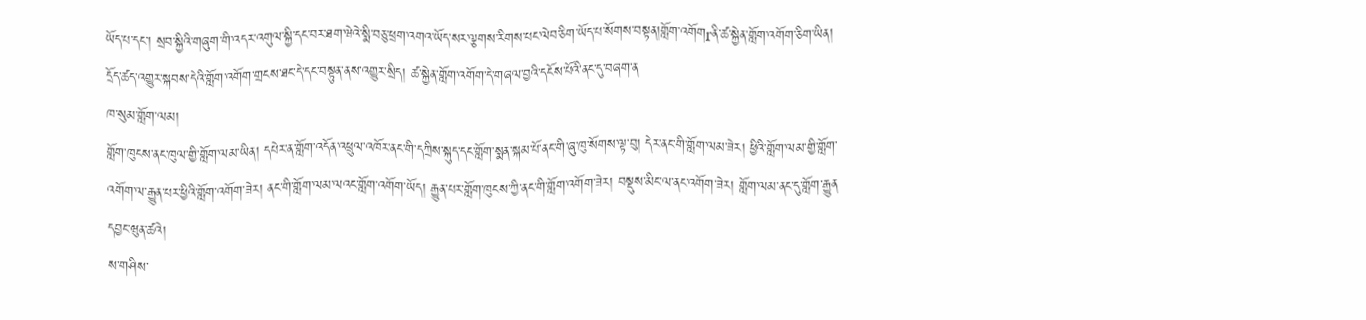ཡོད་པ་དང་། སྲབ་སྐྱིའི་གཞུག་གི་འདར་འགུལ་སྐྱི་དང་བར་ཐག་ཝེའེ་སྨི་བཅུ་ཕྲག་འགའ་ཡོད་སར་ལྕགས་རིགས་པང་ལེབ་ཅིག་ཡོད་པ་སོགས་བསྟན།གློག་འགོགrནི་ཚ་སྐྱེན་གློག་འགོག་ཅིག་ཡིན། དྲོད་ཚད་འགྱུར་སྐབས་དེའི་གློག་འགོག་གྲངས་ཐང་དེ་དང་བསྟུན་ནས་འགྱུར་སྲིད། ཚ་སྐྱེན་གློག་འགོག་དེ་གཞལ་བྱའི་དངོས་པོའི་ནང་དུ་བཞག་ན
ཁ་སུམ་གློག་ལམ།
གློག་ཁུངས་ནང་ཁུལ་གྱི་གློག་ལམ་ཡིན། དཔེར་ན་གློག་འདོན་འཕྲུལ་འཁོར་ནང་གི་དཀྲིས་སྐུད་དང་གློག་སྨན་སྐམ་པོ་ནང་གི་ཞུ་ཁུ་སོགས་ལྟ་བུ། དེར་ནང་གི་གློག་ལམ་ཟེར། ཕྱིའི་གློག་ལམ་གྱི་གློག་འགོག་ལ་རྒྱུན་པར་ཕྱིའི་གློག་འགོག་ཟེར། ནང་གི་གློག་ལམ་ལའང་གློག་འགོག་ཡོད། རྒྱུན་པར་གློག་ཁུངས་ཀྱི་ནང་གི་གློག་འགོག་ཟེར། བསྡུས་མིང་ལ་ནང་འགོག་ཟེར། གློག་ལམ་ནང་དུ་གློག་རྒྱུན
དབྱང་ཝུན་ཚའེ།
ས་གཤིས་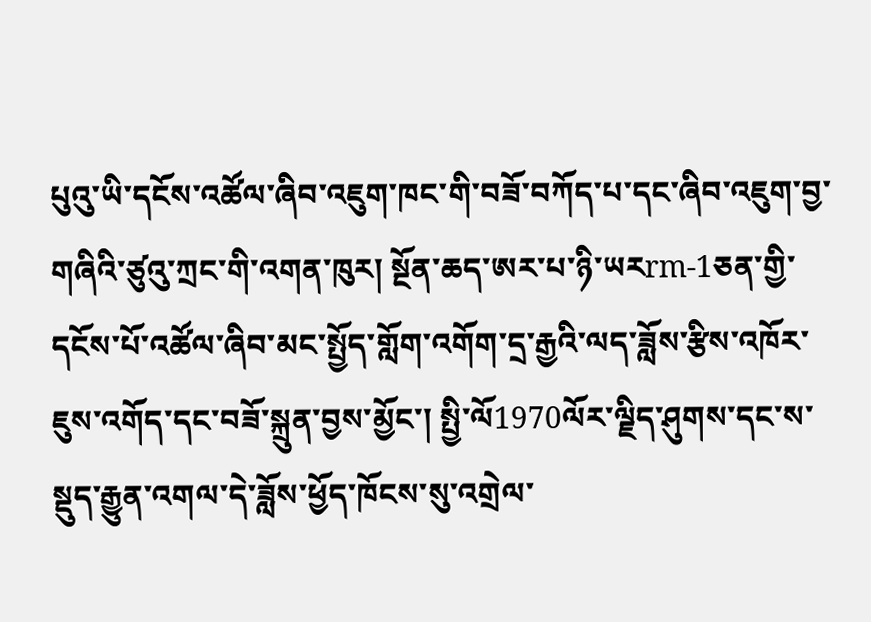པུའུ་ཡི་དངོས་འཚོལ་ཞིབ་འཇུག་ཁང་གི་བཟོ་བཀོད་པ་དང་ཞིབ་འཇུག་བྱ་གཞིའི་ཙུའུ་ཀྲང་གི་འགན་ཁུར། སྔོན་ཆད་ཨར་པ་ཉི་ཡརrm-1ཅན་གྱི་དངོས་པོ་འཚོལ་ཞིབ་མང་སྤྱོད་གློག་འགོག་དྲ་རྒྱའི་ལད་ཟློས་རྩིས་འཁོར་ཇུས་འགོད་དང་བཟོ་སྐྲུན་བྱས་མྱོང་། སྤྱི་ལོ1970ལོར་ལྗིད་ཤུགས་དང་ས་སྡུད་རྒྱུན་འགལ་དེ་ཟློས་ཕྱོད་ཁོངས་སུ་འགྲེལ་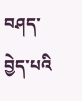བཤད་བྱེད་པའི